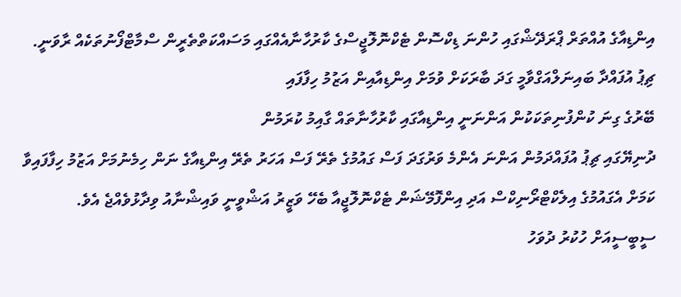އިންޑިއާގެ އުއްތަރް ޕްރަދޭޝްގައި ހުންނަ ޑިކްސޮން ޓެކްނޮލޮޖީސްގެ ކާރުހާނާއެއްގައި މަސައްކަތްތެރީން ސްމާޓްފޯނުތަކެއް ރާވަނީ.
ޗިޕު އުފައްދާ ބައިނަލްއަގްވާމީ ގަދަ ބާރަކަށް ވުމަށް އިންޑިއާއިން އަޒުމު ހިފާފައި
ބޭރުގެ ގިނަ ކުންފުނިތަކަކުން އަންނަނީ އިންޑިއާގައި ކާރުހާނާތައް ގާއިމު ކުރަމުން
ދުނިޔޭގައި ޗިޕު އުފައްދަމުން އަންނަ އެންމެ ވަރުގަދަ ފަސް ގައުމުގެ ތެރޭ ފަސް އަހަރު ތެރޭ އިންޑިއާގެ ނަން ހިމެނުމަށް އަޒުމު ހިފާފައިވާ ކަމަށް އެގައުމުގެ އިލެކްޓްރޯނިކްސް އަދި އިންފޮމޭޝަން ޓެކްނޮލޮޖީއާ ބެހޭ ވަޒީރު އަޝްވީނީ ވައިޝްނާއު ވިދާޅުވެއްޖެ އެވެ.
ސީބީސީއަށް ހުކުރު ދުވަހު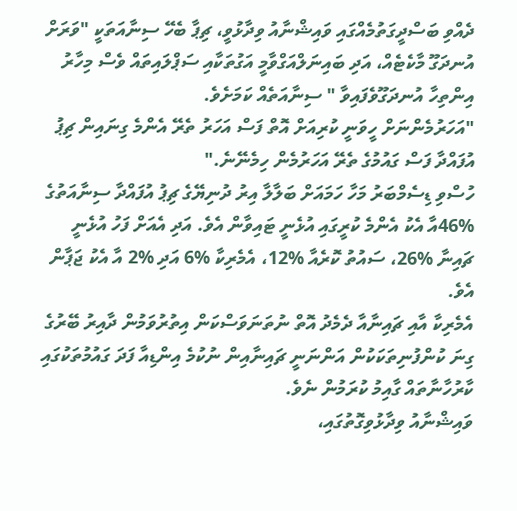ދެއްވި ބަސްދީގަތުމެއްގައި ވައިޝްނާއު ވިދާޅުވީ، ޗިޕާ ބެހޭ ސިނާއަތަކީ "ވަރަށް އުނދަގޫ މާކެޓެއް، އަދި ބައިނަލްއަގްވާމީ އަގުތަކާއި ސަޕްލައިތައް ވެސް މިހާރު އިންތިހާ އުނދަގޫވެފައިވާ " ސިނާއަތެއް ކަމަށެވެ.
"އަހަރުމެންނަށް ހީވަނީ ކުރިއަށް އޮތް ފަސް އަހަރު ތެރޭ އެންމެ ގިނައިން ޗިޕު އުފައްދާ ފަސް ގައުމުގެ ތެރޭ އަހަރުމެން ހިމެނޭނެ."
ހުސްވި ޑިސެމްބަރު މަހާ ހަމައަށް ބަލާލާ އިރު ދުނިޔޭގެ ޗިޕު އުފައްދާ ސިނާއަތުގެ %46އާ އެކު އެންމެ ކުރީގައި އުޅެނީ ޓައިވާން އެވެ. އަދި އެއަށް ފަހު އުޅެނީ ޗައިނާ %26، ސައުތު ކޮރެއާ %12، އެމެރިކާ %6 އަދި %2 އާ އެކު ޖަޕާން އެވެ.
އެމެރިކާ އާއި ޗައިނާއާ ދެމެދު އޮތް ނުތަނަވަސްކަން އިތުރުވަމުން ދާއިރު ބޭރުގެ ގިނަ ކުންފުނިތަކަކުން އަންނަނީ ޗައިނާއިން ނުކުމެ އިންޑިއާ ފަދަ ގައުމުތަކުގައި ކާރުހާނާތައް ގާއިމު ކުރަމުން ނެވެ.
ވައިޝްނާއު ވިދާޅުވިގޮތުގައި،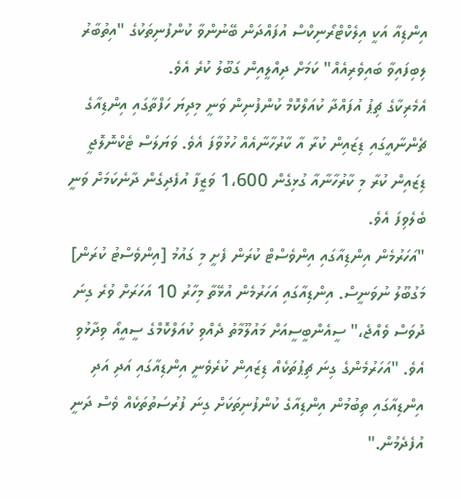އިންޑިއާ އަކީ އިލެކްޓްރޯނިކްސް އުފައްދަން ބޭނުންވާ ކުންފުނިތަކުގެ "އިތުބާރު ލިބިފައިވާ ބައިވެރިއެއް" ކަމަށް ދިއްލީއިން ގަބޫލު ކުރެ އެވެ.
އެމެރިކާގެ ޗިޕު އުފައްދާ ކުއަލްކޮމް ކުންފުނިން ވަނީ މިދިޔަ ހަފްތާގައި އިންޑިއާގެ ޗެންނާއީގައި ޑިޒައިން ކުރާ އާ ކާރުހާނާއެއް ހުޅުވާފަ އެވެ. ވަޔަލަސް ޓެކްނޮލޮޖީ ޑިޒައިން ކުރާ މި ކާރުހާނާއާ ގުޅިގެން 1،600 ވަޒީފާ އުފެދިގެން ދާނެކަމަށް ވަނީ ބެލެވިފަ އެވެ.
"އަހަރުމެން އިންޑިއާގައި އިންވެސްޓް ކުރަން ފެށީ މި ގައުމު [އިންވެސްޓު ކުރަން] މަގުބޫލު ނުވަނީސް. އިންޑިއާގައި އަހަރުމެން އުޅޭތާ މިހާރު 10 އަހަރަށް ވުރެ ގިނަ ދުވަސް ވެއްޖެ،" ސީއެންބީސީއަށް މައުލޫމާތު ދެއްވި ކުއަލްކޮމްގެ ސީއީއޯ ވިދާޅުވި އެވެ. "އަހަރުމެންގެ ގިނަ ޗިޕުތަކެއް ޑިޒައިން ކުރެވެނީ އިންޑިއާގައި އަދި އަދި އިންޑިއާގައި ތިބުމުން އިންޑިއާގެ ކުންފުނިތަކަށް ގިނަ ފުރުސަތުތަކެއް ވެސް ދަނީ އުފެދެމުން."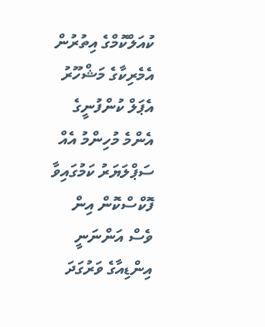ކުއަލްކޮމްގެ އިތުރުން އެމެރިކާގެ މަޝްހޫރު އެޕަލް ކުންފުނީގެ އެންމެ މުހިންމު އެއް ސަޕްލަޔަރު ކަމުގައިވާ ފޮކްސްކޮން އިން ވެސް އަންނަނީ އިންޑިއާގެ ވަރުގަދަ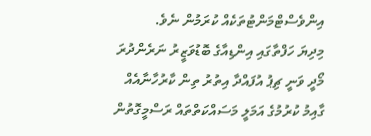އިންވެސްޓްމަންޓުތަކެއް ކުރަމުން ނެވެ.
މިދިޔަ ހަފްތާގައި އިންޑިއާގެ ބޮޑުވަޒީރު ނަރެންދުރަ މޯދީ ވަނީ ޗިޕު އުފައްދާ އިތުރު ތިން ކާރުހާނާއެއް ގާއިމު ކުރުމުގެ އަމަލީ މަސައްކަތްތައް ރަސްމީގޮތުން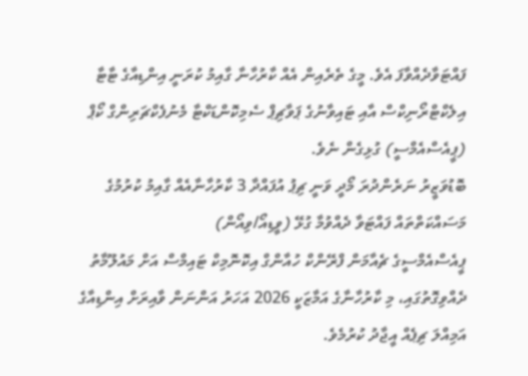ފައްޓަވާދެއްވާފަ އެވެ. މީގެ ތެރެއިން އެއް ކާރުހާނާ ގާއިމު ކުރަނީ އިންޑިއާގެ ޓާޓާ އިލެކްޓްރޯނިކްސް އާއި ޓައިވާނުގެ ޕަވާޗިޕް ސެމިކޮންޑަކްޓާ މެނުފެކްޗަރިންގް ކޯޕް (ޕީއެސްއެމްސީ) ގުޅިގެން ނެވެ.
ބޮޑުވަޒީރު ނަރެންދުރަ މޯދީ ވަނީ ޗިޕު އުފައްދާ 3 ކާރުހާނާއެއް ގާއިމު ކުރުމުގެ މަސައްކަތްތައް ފައްޓަވާ ދެއްވުމާ ގުޅޭ (ވީޑިއޯ/ވިއޯން)
ޕީއެސްއެމްސީގެ ޗެއާމަން ފްރޭންކް ހުއާންގް އިކޮނޮމިކް ޓައިމްސް އަށް މައުލޫމާތު ދެއްވިގޮތުގައި، މި ކާރުހާނާގެ އަމާޒަކީ 2026 އަހަރު އަންނަން ވާއިރަށް އިންޑިއާގެ އަމިއްލަ ޗިޕެއް އީޖާދު ކުރުމެވެ.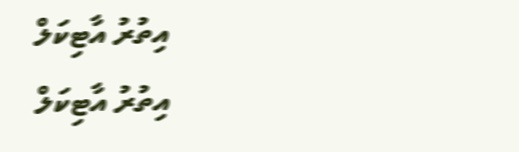އިތުރު އާޓިކަލް
އިތުރު އާޓިކަލް